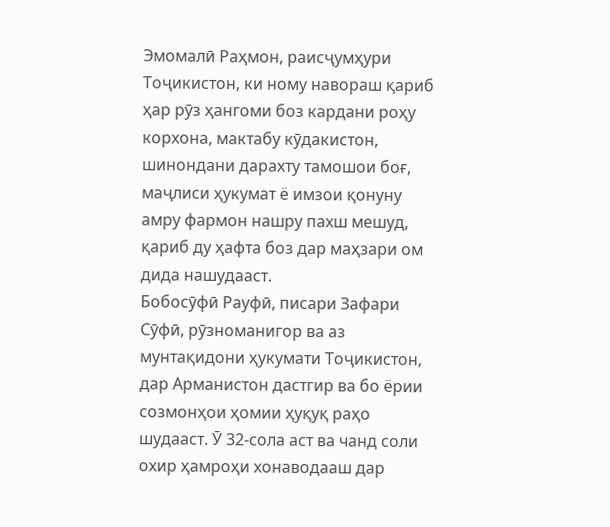Эмомалӣ Раҳмон, раисҷумҳури Тоҷикистон, ки ному навораш қариб ҳар рӯз ҳангоми боз кардани роҳу корхона, мактабу кӯдакистон, шинондани дарахту тамошои боғ, маҷлиси ҳукумат ё имзои қонуну амру фармон нашру пахш мешуд, қариб ду ҳафта боз дар маҳзари ом дида нашудааст.
Бобосӯфӣ Рауфӣ, писари Зафари Сӯфӣ, рӯзноманигор ва аз мунтақидони ҳукумати Тоҷикистон, дар Арманистон дастгир ва бо ёрии созмонҳои ҳомии ҳуқуқ раҳо шудааст. Ӯ 32-сола аст ва чанд соли охир ҳамроҳи хонаводааш дар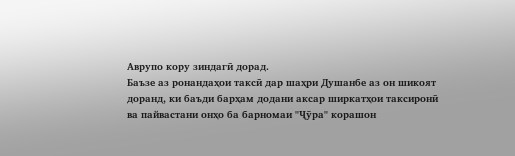Аврупо кору зиндагӣ дорад.
Баъзе аз ронандаҳои таксӣ дар шаҳри Душанбе аз он шикоят доранд, ки баъди барҳам додани аксар ширкатҳои таксиронӣ ва пайвастани онҳо ба барномаи "Ҷӯра" корашон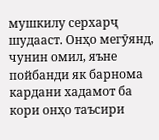мушкилу серхарҷ шудааст. Онҳо мегӯянд, чунин омил, яъне пойбанди як барнома кардани хадамот ба кори онҳо таъсири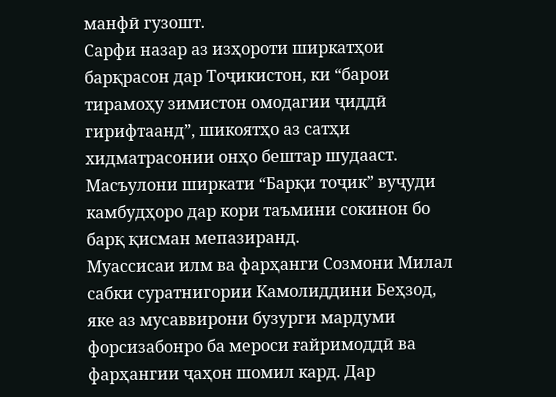манфӣ гузошт.
Сарфи назар аз изҳороти ширкатҳои барқрасон дар Тоҷикистон, ки “барои тирамоҳу зимистон омодагии ҷиддӣ гирифтаанд”, шикоятҳо аз сатҳи хидматрасонии онҳо бештар шудааст. Масъулони ширкати “Барқи тоҷик” вуҷуди камбудҳоро дар кори таъмини сокинон бо барқ қисман мепазиранд.
Муассисаи илм ва фарҳанги Созмони Милал сабки суратнигории Камолиддини Беҳзод, яке аз мусаввирони бузурги мардуми форсизабонро ба мероси ғайримоддӣ ва фарҳангии ҷаҳон шомил кард. Дар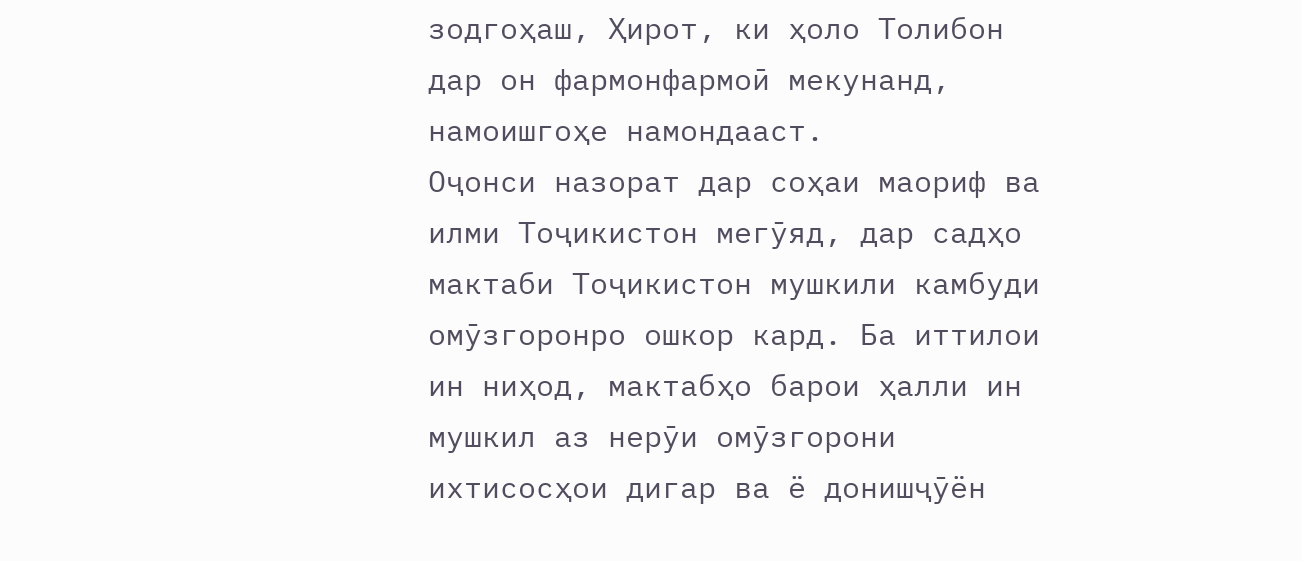зодгоҳаш, Ҳирот, ки ҳоло Толибон дар он фармонфармоӣ мекунанд, намоишгоҳе намондааст.
Оҷонси назорат дар соҳаи маориф ва илми Тоҷикистон мегӯяд, дар садҳо мактаби Тоҷикистон мушкили камбуди омӯзгоронро ошкор кард. Ба иттилои ин ниҳод, мактабҳо барои ҳалли ин мушкил аз нерӯи омӯзгорони ихтисосҳои дигар ва ё донишҷӯён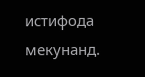истифода мекунанд.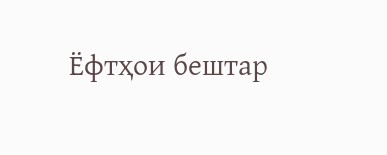Ёфтҳои бештар